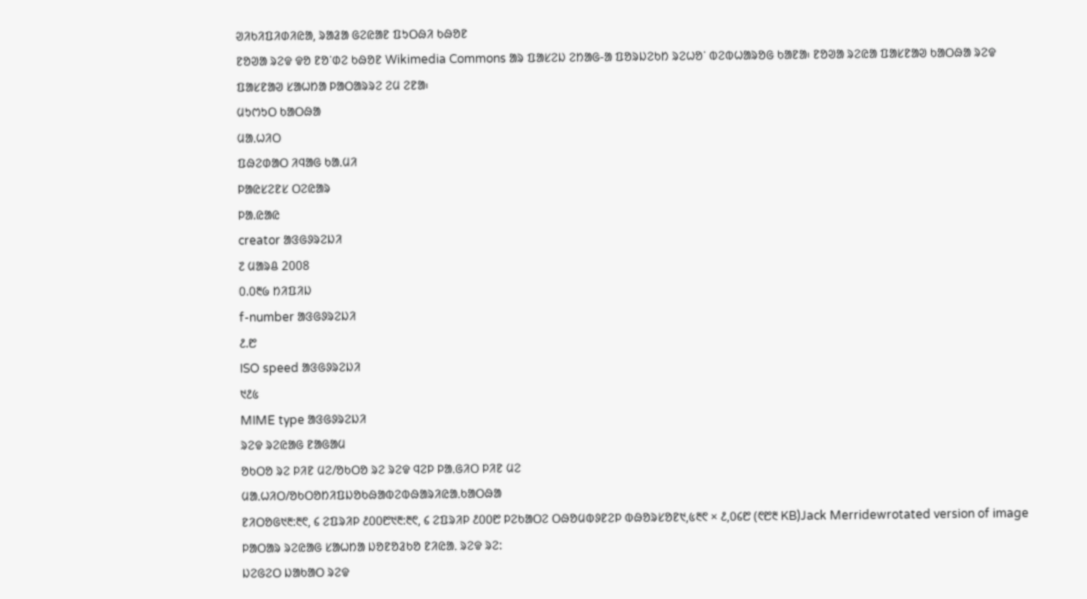ᱣᱤᱠᱤᱯᱤᱰᱤᱭᱟ, ᱨᱟᱲᱟ ᱜᱮᱭᱟᱱ ᱯᱩᱛᱷᱤ ᱠᱷᱚᱱ
ᱱᱚᱣᱟ ᱨᱮᱫ ᱫᱚ ᱱᱚᱸᱰᱮ ᱠᱷᱚᱱ Wikimedia Commons ᱟᱨ ᱯᱟᱥᱮᱡ ᱮᱴᱟᱜ-ᱟ ᱯᱚᱨᱡᱮᱠᱴ ᱨᱮᱦᱚᱸ ᱵᱮᱵᱦᱟᱨᱚᱜ ᱠᱟᱱᱟ᱾ ᱱᱚᱣᱟ ᱨᱮᱭᱟ ᱯᱟᱥᱱᱟᱣ ᱠᱟᱛᱷᱟ ᱨᱮᱫ ᱯᱟᱥᱱᱟᱣ ᱥᱟᱦᱴᱟ ᱞᱟᱛᱟᱨᱨᱮ ᱮᱢ ᱮᱱᱟ᱾
ᱢᱩᱬᱩᱛ ᱠᱟᱛᱷᱟ
ᱢᱟᱹᱦᱤᱛ
ᱯᱷᱮᱰᱟᱛ ᱤᱧᱟᱜ ᱠᱟᱹᱢᱤ
ᱞᱟᱭᱥᱮᱱᱥ ᱛᱮᱭᱟᱨ
ᱞᱟ.ᱭᱟᱭ
creator ᱟᱝᱜᱽᱨᱮᱡᱤ
᱗ ᱢᱟᱨᱪ 2008
᱐.᱐᱓᱙ ᱴᱤᱯᱤᱡ
f-number ᱟᱝᱜᱽᱨᱮᱡᱤ
᱒.᱘
ISO speed ᱟᱝᱜᱽᱨᱮᱡᱤ
᱑᱒᱕
MIME type ᱟᱝᱜᱽᱨᱮᱡᱤ
ᱨᱮᱫ ᱨᱮᱭᱟᱜ ᱱᱟᱜᱟᱢ
ᱚᱠᱛᱚ ᱨᱮ ᱞᱤᱱ ᱢᱮ/ᱚᱠᱛᱚ ᱨᱮ ᱨᱮᱫ ᱧᱮᱞ ᱞᱟᱹᱜᱤᱛ ᱞᱤᱱ ᱢᱮ
ᱢᱟᱹᱦᱤᱛ/ᱚᱠᱛᱚᱴᱤᱯᱡᱚᱠᱷᱟᱵᱮᱵᱷᱟᱨᱤᱭᱟᱹᱠᱟᱛᱷᱟ
ᱱᱤᱛᱚᱜ᱑᱓:᱓᱖, ᱔ ᱮᱯᱨᱤᱞ ᱒᱐᱐᱘᱑᱓:᱓᱖, ᱔ ᱮᱯᱨᱤᱞ ᱒᱐᱐᱘ ᱞᱮᱠᱟᱛᱮ ᱛᱷᱚᱢᱵᱽᱱᱮᱞ ᱵᱷᱚᱨᱥᱚᱱ᱑,᱕᱓᱖ × ᱒,᱐᱔᱘ (᱖᱘᱓ KB)Jack Merridewrotated version of image
ᱞᱟᱛᱟᱨ ᱨᱮᱭᱟᱜ ᱥᱟᱦᱴᱟ ᱡᱚᱱᱚᱲᱠᱚ ᱱᱤᱭᱟᱹ ᱨᱮᱫ ᱨᱮ:
ᱡᱮᱜᱮᱛ ᱡᱟᱠᱟᱛ ᱨᱮᱫ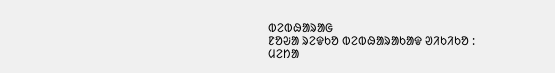ᱵᱮᱵᱷᱟᱨᱟᱜ
ᱱᱚᱶᱟ ᱨᱮᱫᱠᱚ ᱵᱮᱵᱷᱟᱨᱟᱠᱟᱫ ᱣᱤᱠᱤᱠᱚ :
ᱢᱮᱴᱟ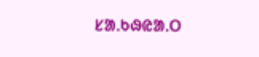ᱥᱟᱹᱠᱷᱭᱟᱹᱛ